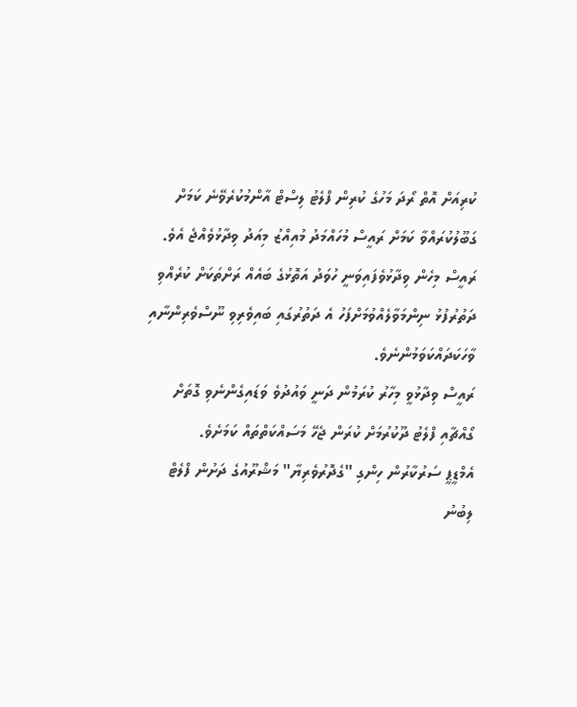ކުރިއަށް އޮތް ރޯދަ މަހުގެ ކުރިން ފްލެޓު ލިސްޓް އާންމުކުރެވޭނެ ކަމަށް ގަބޫލުކުރައްވާ ކަމަށް ރައީސް މުހައްމަދު މުއިއްޒު މިއަދު ވިދާޅުވެއްޖެ އެވެ.
ރައީސް މިހެން ވިދާޅުވެފައިވަނީ ހުވަދު އަތޮޅުގެ ބައެއް ރަށްތަކަށް ކުރެއްވި ދަތުރުފުޅު ނިންމަވާލެއްވުމަށްފަހު އެ ދަތުރުގައި ބައިވެރިވި ނޫސްވެރިންނާއި ވާހަކަދައްކަވަމުންނެވެ.
ރައީސް ވިދާޅުވީ މިހާރު ކުރަމުން ދަނީ ވައުދުވެ ވަޑައިގެންނެވި ގޮތަށް ގޯއްޗާއި ފްލެޓު ދޫކުރުމަށް ކުރަން ޖެހޭ މަސައްކަތްތައް ކަމަށެވެ.
އެމްޑީޕީ ސަރުކާރުން ހިންގި "ގެދޮރުވެރިޔާ" މަޝްރޫއުގެ ދަށުން ފްލެޓް ލިބުނު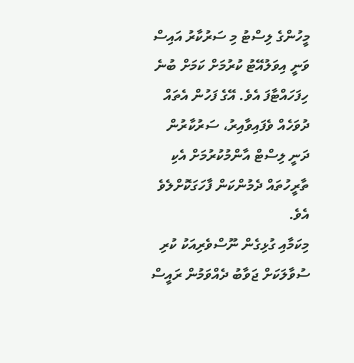މީހުންގެ ލިސްޓު މި ސަރުކާރު އައިސް ވަނީ އިވަލުއޭޓު ކުރުމަށް ކަމަށް ބުނެ ހިފަހައްޓާފަ އެވެ. އޭގެ ފަހުން އެތައް ދުވަހެއް ވެފައިވާއިރު، ސަރުކާރުން ދަނީ ލިސްޓް އާންމުކުރުމަށް އެކި ތާރީހުތައް ދެމުންކަން ފާހަގަކޮށްލެވެ އެވެ.
މިކަމާއި ގުޅިގެން ނޫސްވެރިއަކު ކުރި ސުވާލަކަށް ޖަވާބު ދެއްވަމުން ރައީސް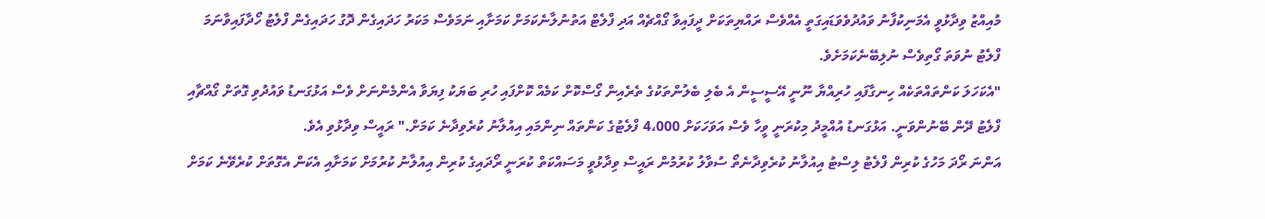މުއިއްޒު ވިދާޅުވީ އެމަނިކުފާނު ވައުދުވެވަޑައިގަތީ އެއްވެސް ރައްޔިތަކަށް ދީފައިވާ ގޯއްޗެއް އަދި ފްލެޓް އަތުނުލާނެކަމަށް ކަމަށާއި ނަމަވެސް މަކަރު ހަދައިގެން ދޮގު ހަދައިގެން ފްލެޓު ހޯދާފައިވާނަމަ ފްލެޓު ނުވަތަ ގޯތިވެސް ނުލިބޭނެކަމަށެވެ.
"އެކަހަލަ ކަންތައްތަކެއް ހިނގާފައި ހުރިއްޔާ ނޫނީ އޭސީސީން އެ ބެލި ބެލުންތަކުގެ ތެރެއިން ގޯސްކޮށް ކަމެއް ކޮށްފައި ހުރި ބަޔަކު ފިޔަވާ އެންމެންނަށް ވެސް އަޅުގަނޑު ވައުދުވި ގޮތަށް ގޯއްޗާއި ފްލެޓު ދޭން ބޭނުންވަނީ. އަޅުގަނޑު އުއްމީދު މިކުރަނީ ވީހާ ވެސް އަވަހަކަށް 4،000 ފްލެޓުގެ ކަންތައް ނިންމައި އިއުލާނު ކުރެވިދާނެ ކަމަށް." ރައީސް ވިދާޅުވި އެވެ.
އަންނަ ރޯދަ މަހުގެ ކުރިން ފްލެޓު ލިސްޓު އިއުލާނު ކުރެވިދާނެތޯ ސުވާލު ކުރުމުން ރައީސް ވިދާޅުވީ މަސައްކަތް ކުރަނީ ރޯދައިގެ ކުރިން އިއުލާނު ކުރުމަށް ކަމަށާއި އެކަން އެގޮތަށް ކުރެވޭނެ ކަމަށް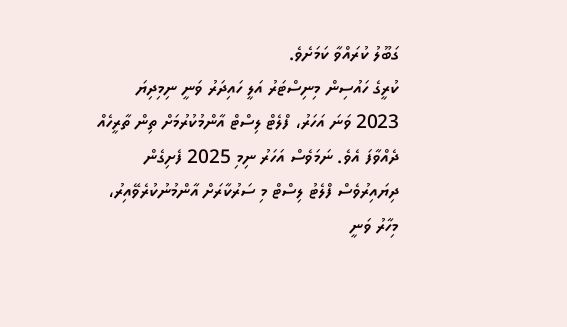ގަބޫލު ކުރައްވާ ކަމަށެވެ.
ކުރީގެ ހައުސިން މިނިސްޓަރު އަލީ ހައިދަރު ވަނީ ނިމިދިޔަ 2023 ވަނަ އަހަރު، ފްލެޓް ލިސްޓް އާންމުކުރުމަށް ތިން ތާރީހެއް ދެއްވާފަ އެވެ. ނަމަވެސް އަހަރު ނިމި 2025 ފެށިގެން ދިޔައިރުވެސް ފްލެޓު ލިސްޓް މި ސަރުކާރަށް އާންމުނުކުރެވޭއިރު، މިހާރު ވަނީ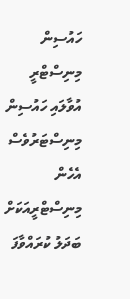ހައުސިން މިނިސްޓްރީ އުވާލައި ހައުސިން މިނިސްޓަރުވެސް އެހެން މިނިސްޓްރީއަކަށް ބަދަލު ކުރައްވާފަ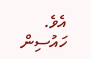އެވެ.
ހައުސިން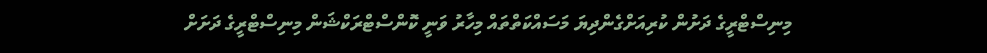މިނިސްޓްރީގެ ދަށުން ކުރިއަށްގެންދިޔަ މަސައްކަތްތައް މިހާރު ވަނީ ކޮންސްޓްރަކްޝަން މިނިސްޓްރީގެ ދަށަށް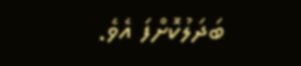ބަދަލުކޮށްފަ އެވެ.